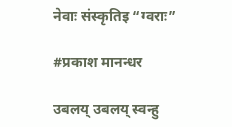नेवाः संस्कृतिइ “ग्वराः”

#प्रकाश मानन्धर

उबलय् उबलय् स्वन्हु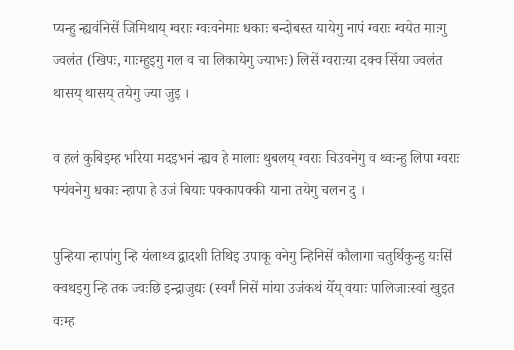प्यन्हु न्ह्यवंनिसें जिमिथाय् ग्वराः ग्वःवनेमाः धकाः बन्दोबस्त यायेगु नापं ग्वराः ग्वयेत माःगु ज्वलंत (खिपः, गाःम्हुइगु गल व चा लिकायेगु ज्याभः) लिसें ग्वराःया दक्व सिँया ज्वलंत थासय् थासय् तयेगु ज्या जुइ ।

व हलं कुबिइम्ह भरिया मदइभनं न्ह्यव हे मालाः थुबलय् ग्वराः चिउवनेगु व थ्वःन्हु लिपा ग्वराः फ्यंवनेगु धकाः न्हापा हे उजं बियाः पक्कापक्की याना तयेगु चलन दु ।

पुन्हिया न्हापांगु न्हि यंलाथ्व द्वादशी तिथिइ उपाकू वनेगु न्हिनिसें कौलागा चतुर्थिकुन्हु यःसिं क्वथइगु न्हि तक ज्वःछि इन्द्राजुद्यः (स्वर्गं निसें मांया उजंकथं येँय् वयाः पालिजाःस्वां खुइत वःम्ह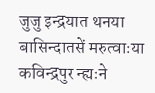जुजु इन्द्रयात थनया बासिन्दातसें मरुत्वाःया कविन्द्रपुर न्ह्यःने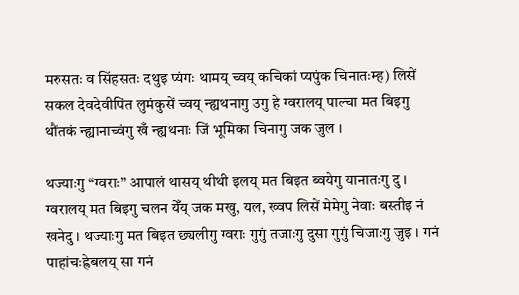मरुसतः व सिंहसतः दथुइ प्यंगः थामय् च्वय् कचिकां प्यपुंक चिनातःम्ह) लिसें सकल देवदेवीपिंत लुमंकुसें च्वय् न्ह्यथनागु उगु हे ग्वरालय् पाल्चा मत बिइगु थौंतकं न्ह्यानाच्वंगु खँ न्ह्यथनाः जिं भूमिका चिनागु जक जुल ।

थज्याःगु “ग्वराः” आपालं थासय् थीथी इलय् मत बिइत ब्वयेगु यानातःगु दु । ग्वरालय् मत बिइगु चलन येँय् जक मखु, यल, ख्वप लिसें मेमेगु नेवाः बस्तीइ नं खनेदु । थज्याःगु मत बिइत छ्यलीगु ग्वराः गुगुं तजाःगु दुसा गुगुं चिजाःगु जुइ । गनं पाहांचःह्रेबलय् सा गनं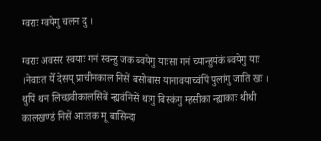ग्वराः ग्वयेगु चलन दु ।

ग्वराः अवसर स्वयाः गनं स्वन्हु जक ब्वयेगु याःसा गनं च्यान्हुयंकं ब्वयेगु याः ।नेवाःत येँ देसय् प्राचीनकाल निसें बसोबास यानावयाच्वंपिं पुलांगु जाति खः । थुपिं थन लिच्छवीकालसिबें न्ह्यवंनिसें थःगु बिस्कंगु म्हसीका न्ह्याकाः थीथी कालखण्डं निसें आःतक मू बासिन्दा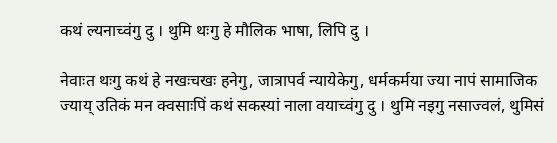कथं ल्यनाच्वंगु दु । थुमि थःगु हे मौलिक भाषा, लिपि दु ।

नेवाःत थःगु कथं हे नखःचखः हनेगु, जात्रापर्व न्यायेकेगु, धर्मकर्मया ज्या नापं सामाजिक ज्याय् उतिकं मन क्वसाःपिं कथं सकस्यां नाला वयाच्वंगु दु । थुमि नइगु नसाज्वलं, थुमिसं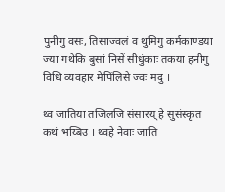पुनीगु वसः, तिसाज्वलं व थुमिगु कर्मकाण्डया ज्या गथेकि बुसां निसें सीधुंकाः तकया हनीगु विधि व्यवहार मेपिंलिसे ज्वः मदु ।

थ्व जातिया तजिलजि संसारय् हे सुसंस्कृत कथं भय्बिउ । थ्वहे नेवाः जाति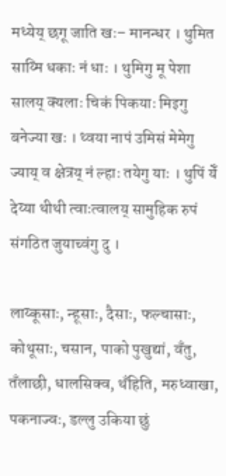मध्येय् छगू जाति खः– मानन्धर । थुमित साय्मि धकाः नं धाः । थुमिगु मू पेशा सालय् क्यलाः चिकं पिकयाः मिइगु बनेज्या खः । थ्वया नापं उमिसं मेमेगु ज्याय् व क्षेत्रय् नं ल्हाः तयेगु याः । थुपिं येँ देय्या थीथी त्वाःत्वालय् सामुहिक रुपं संगठित जुयाच्वंगु दु ।

लाय्कूसाः, न्हूसाः, दैसाः, फल्चासाः, कोथूसाः, चसान, पाको पुखुद्यां, वँतु, तँलाछी, धालसिक्व, थँहिति, मरुध्वाखा, पकनाज्वः, डल्लु उकिया छुं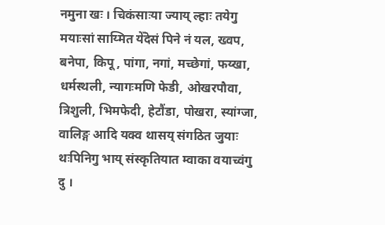नमुना खः । चिकंसाःया ज्याय् ल्हाः तयेगु मयाःसां साय्मित येँदेसं पिने नं यल, ख्वप, बनेपा, किपू, पांगा, नगां, मच्छेगां, फय्खा, धर्मस्थली, न्यागःमणि फेडी, ओखरपौवा, त्रिशुली, भिमफेदी, हेटौंडा, पोखरा, स्यांग्जा, वालिङ्ग आदि यक्व थासय् संगठित जुयाः थःपिनिगु भाय् संस्कृतियात म्वाका वयाच्वंगु दु ।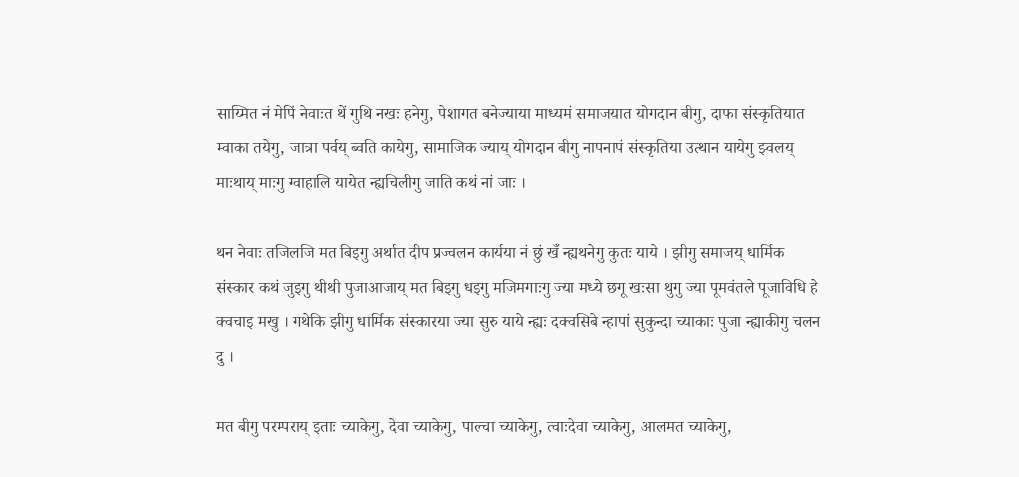साय्मित नं मेपिं नेवाःत थें गुथि नखः हनेगु, पेशागत बनेज्याया माध्यमं समाजयात योगदान बीगु, दाफा संस्कृतियात म्वाका तयेगु, जात्रा पर्वय् ब्वति कायेगु, सामाजिक ज्याय् योगदान बीगु नापनापं संस्कृतिया उत्थान यायेगु झ्वलय् माःथाय् माःगु ग्वाहालि यायेत न्ह्यचिलीगु जाति कथं नां जाः ।

थन नेवाः तजिलजि मत बिइगु अर्थात दीप प्रज्वलन कार्यया नं छुं खँ न्ह्यथनेगु कुतः याये । झीगु समाजय् धार्मिक संस्कार कथं जुइगु थीथी पुजाआजाय् मत बिइगु धइगु मजिमगाःगु ज्या मध्ये छगू खःसा थुगु ज्या पूमवंतले पूजाविधि हे क्वचाइ मखु । गथेकि झीगु धार्मिक संस्कारया ज्या सुरु याये न्ह्यः दक्वसिबे न्हापां सुकुन्दा च्याकाः पुजा न्ह्याकीगु चलन दु ।

मत बीगु परम्पराय् इताः च्याकेगु, देवा च्याकेगु, पाल्चा च्याकेगु, त्वाःदेवा च्याकेगु, आलमत च्याकेगु,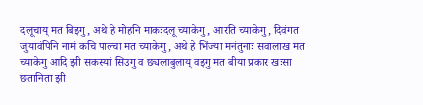दलूचाय् मत बिइगु, अथे हे मोहनि माकःदलू च्याकेगु, आरति च्याकेगु, दिवंगत जुयावंपिनि नामं कचि पाल्चा मत च्याकेगु, अथे हे भिंज्या मनंतुनाः सवालाख मत च्याकेगु आदि झी सकस्यां सिउगु व छ्यलाबुलाय् वइगु मत बीया प्रकार खःसा छतानिता झी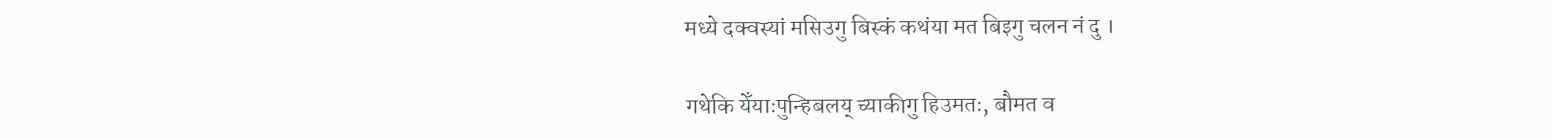मध्ये दक्वस्यां मसिउगु बिस्कं कथंया मत बिइगु चलन नं दु ।

गथेकि येँयाःपुन्हिबलय् च्याकीगु हिउमतः, बौमत व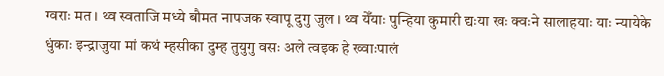ग्वराः मत । थ्व स्वताजि मध्ये बौमत नापजक स्वापू दुगु जुल । थ्व येँयाः पुन्हिया कुमारी द्यःया खः क्वःने सालाहयाः याः न्यायेके धुंकाः इन्द्राजुया मां कथं म्हसीका दुम्ह तुयुगु वसः अले त्वइक हे ख्वाःपालं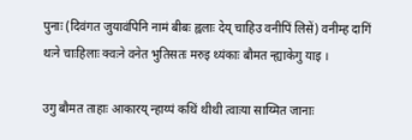पुनाः (दिवंगत जुयावंपिनि नामं बीबः ह्वलाः देय् चाहिउ वनीपिं लिसें) वनीम्ह दागिं थःने चाःहिलाः क्वःने वनेत भुतिसतः मरुइ थ्यंकाः बौमत न्ह्याकेगु याइ ।

उगु बौमत ताहाः आकारय् न्हाय्पं कथिं थीथी त्वाःया साय्मित जानाः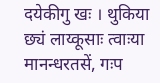दयेकीगु खः । थुकिया छ्यं लाय्कूसाः त्वाःया मानन्धरतसें, गःप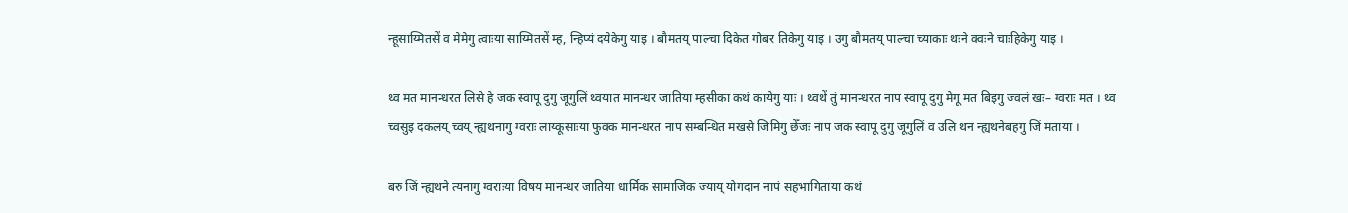न्हूसाय्मितसें व मेमेगु त्वाःया साय्मितसें म्ह, न्हिप्यं दयेकेगु याइ । बौमतय् पाल्चा दिकेत गोबर तिकेगु याइ । उगु बौमतय् पाल्चा च्याकाः थःने क्वःने चाःहिकेगु याइ ।

थ्व मत मानन्धरत लिसे हे जक स्वापू दुगु जूगुलिं थ्वयात मानन्धर जातिया म्हसीका कथं कायेगु याः । थ्वथें तुं मानन्धरत नाप स्वापू दुगु मेगू मत बिइगु ज्वलं खः– ग्वराः मत । थ्व च्वसुइ दकलय् च्वय् न्ह्यथनागु ग्वराः लाय्कूसाःया फुक्क मानन्धरत नाप सम्बन्धित मखसे जिमिगु छेँजः नाप जक स्वापू दुगु जूगुलिं व उलि थन न्ह्यथनेबहगु जिं मताया ।

बरु जिं न्ह्यथने त्यनागु ग्वराःया विषय मानन्धर जातिया धार्मिक सामाजिक ज्याय् योगदान नापं सहभागिताया कथं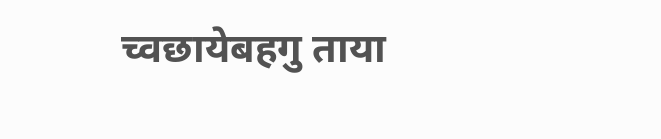च्वछायेबहगु ताया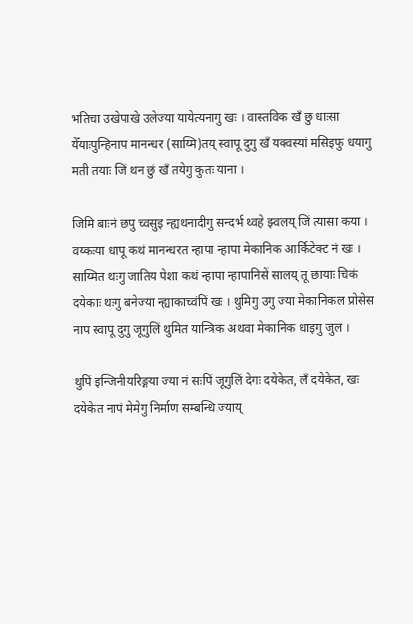भतिचा उखेपाखे उलेज्या यायेत्यनागु खः । वास्तविक खँ छु धाःसा येँयाःपुन्हिनाप मानन्धर (साय्मि)तय् स्वापू दुगु खँ यक्वस्यां मसिइफु धयागु मती तयाः जिं थन छुं खँ तयेगु कुतः याना ।

जिमि बाःनं छपु च्वसुइ न्ह्यथनादीगु सन्दर्भ थ्वहे झ्वलय् जिं त्यासा कया । वय्कःया धापू कथं मानन्धरत न्हापा न्हापा मेकानिक आर्किटेक्ट नं खः । साय्मित थःगु जातिय पेशा कथं न्हापा न्हापानिसें सालय् तू छायाः चिकं दयेकाः थःगु बनेज्या न्ह्याकाच्वंपिं खः । थुमिगु उगु ज्या मेकानिकल प्रोसेस नाप स्वापू दुगु जूगुलिं थुमित यान्त्रिक अथवा मेकानिक धाइगु जुल ।

थुपिं इन्जिनीयरिङ्गया ज्या नं सःपिं जूगुलिं देगः दयेकेत, लँ दयेकेत, खः दयेकेत नापं मेमेगु निर्माण सम्बन्धि ज्याय्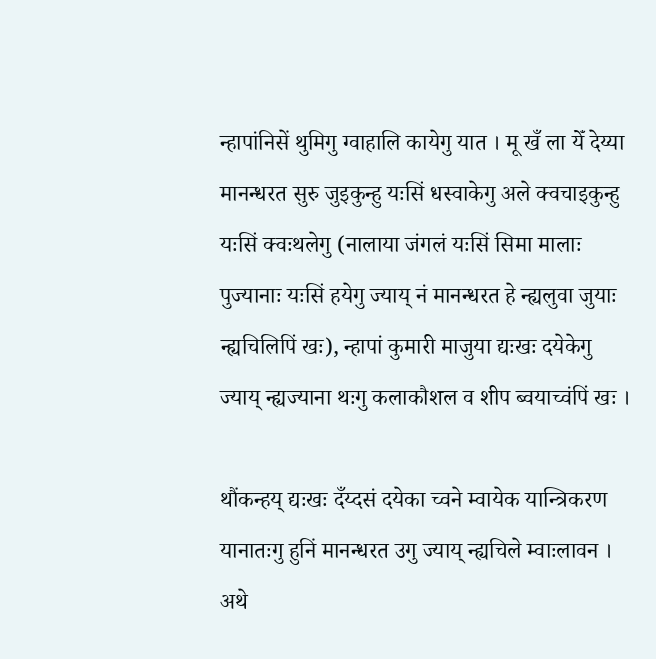न्हापांनिसें थुमिगु ग्वाहालि कायेगु यात । मू खँ ला येँ देय्या मानन्धरत सुरु जुइकुन्हु यःसिं धस्वाकेगु अले क्वचाइकुन्हु यःसिं क्वःथलेगु (नालाया जंगलं यःसिं सिमा मालाः पुज्यानाः यःसिं हयेगु ज्याय् नं मानन्धरत हे न्ह्यलुवा जुयाः न्ह्यचिलिपिं खः), न्हापां कुमारी माजुया द्यःखः दयेकेगु ज्याय् न्ह्यज्याना थःगु कलाकौशल व शीप ब्वयाच्वंपिं खः ।

थौंकन्हय् द्यःखः दँय्दसं दयेका च्वने म्वायेक यान्त्रिकरण यानातःगु हुनिं मानन्धरत उगु ज्याय् न्ह्यचिले म्वाःलावन । अथे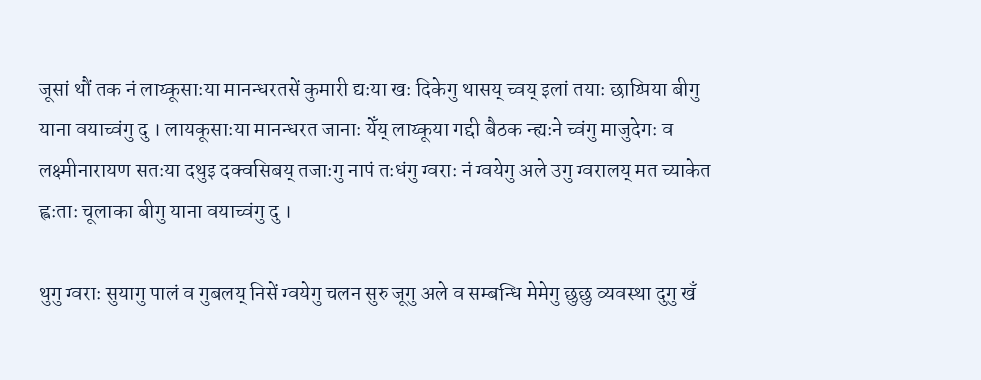जूसां थौं तक नं लाय्कूसाःया मानन्धरतसें कुमारी द्यःया खः दिकेगु थासय् च्वय् इलां तयाः छाय्पिया बीगु याना वयाच्वंगु दु । लायकूसाःया मानन्धरत जानाः येँय् लाय्कूया गद्दी बैठक न्ह्यःने च्वंगु माजुदेगः व लक्ष्मीनारायण सतःया दथुइ दक्वसिबय् तजाःगु नापं तःधंगु ग्वराः नं ग्वयेगु अले उगु ग्वरालय् मत च्याकेत ह्वःताः चूलाका बीगु याना वयाच्वंगु दु ।

थुगु ग्वराः सुयागु पालं व गुबलय् निसें ग्वयेगु चलन सुरु जूगु अले व सम्बन्धि मेमेगु छुछु व्यवस्था दुगु खँ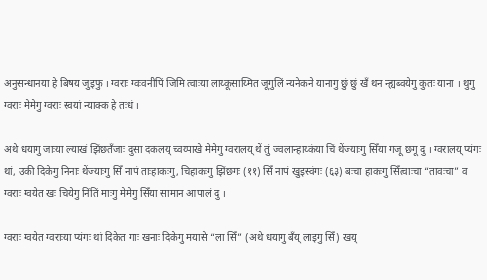अनुसन्धानया हे बिषय जुइफु । ग्वराः ग्वःवनीपिं जिमि त्वाःया लाय्कूसाय्मित जूगुलिं न्यनेकने यानागु छुं छुं खँ थन न्ह्यब्वयेगु कुतः याना । थुगु ग्वराः मेमेगु ग्वराः स्वयां न्याक्क हे तःधं ।

अथे धयागु जाःया ल्याखं झिंछतँजाः दुसा दकलय् च्वय्पाखे मेमेगु ग्वरालय् थें तुं ज्वलान्हाय्कंया चिं थेंज्याःगु सिँया गजू छगू दु । ग्वरालय् प्यंगः थां, उकी दिकेगु निनाः थेंज्याःगु सिँ नापं ताःहाकःगु, चिहाकःगु झिंछगः (११) सिँ नापं खुइस्वंगः (६३) बःचा हाकःगु सिँत्वाःचा “तावःचा” व ग्वराः ग्वयेत खः चियेगु निंतिं माःगु मेमेगु सिँया सामान आपालं दु ।

ग्वराः ग्वयेत ग्वराःया प्यंगः थां दिकेत गाः खनाः दिकेगु मयासे “ला सिँ” (अथे धयागु बँय् लाइगु सिँ) खय्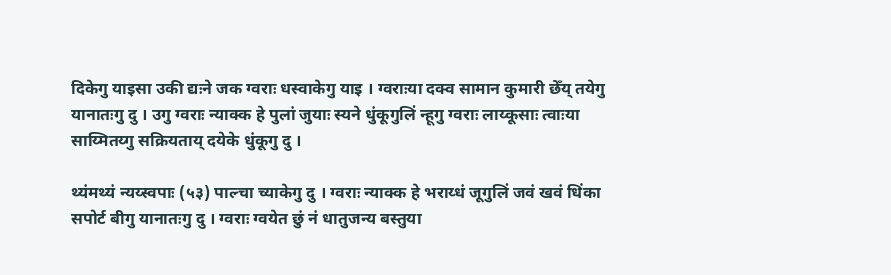दिकेगु याइसा उकी द्यःने जक ग्वराः धस्वाकेगु याइ । ग्वराःया दक्व सामान कुमारी छेँय् तयेगु यानातःगु दु । उगु ग्वराः न्याक्क हे पुलां जुयाः स्यने धुंकूगुलिं न्हूगु ग्वराः लाय्कूसाः त्वाःया साय्मितय्गु सक्रियताय् दयेके धुंकूगु दु ।

थ्यंमथ्यं न्यय्स्वपाः (५३) पाल्चा च्याकेगु दु । ग्वराः न्याक्क हे भराय्धं जूगुलिं जवं खवं धिंका सपोर्ट बीगु यानातःगु दु । ग्वराः ग्वयेत छुं नं धातुजन्य बस्तुया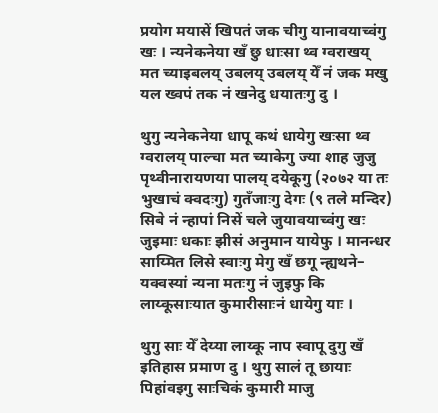प्रयोग मयासें खिपतं जक चीगु यानावयाच्वंगु खः । न्यनेकनेया खँ छु धाःसा थ्व ग्वराखय् मत च्याइबलय् उबलय् उबलय् येँ नं जक मखु यल ख्वपं तक नं खनेदु धयातःगु दु ।

थुगु न्यनेकनेया धापू कथं धायेगु खःसा थ्व ग्वरालय् पाल्चा मत च्याकेगु ज्या शाह जुजु पृथ्वीनारायणया पालय् दयेकूगु (२०७२ या तः भुखाचं क्वदःगु) गुतँजाःगु देगः (९ तले मन्दिर) सिबे नं न्हापां निसें चले जुयावयाच्वंगु खः जुइमाः धकाः झीसं अनुमान यायेफु । मानन्धर साय्मित लिसे स्वाःगु मेगु खँ छगू न्ह्यथने– यक्वस्यां न्यना मतःगु नं जुइफु कि लाय्कूसाःयात कुमारीसाःनं धायेगु याः ।

थुगु साः येँ देय्या लाय्कू नाप स्वापू दुगु खँ इतिहास प्रमाण दु । थुगु सालं तू छायाः पिहांवइगु साःचिकं कुमारी माजु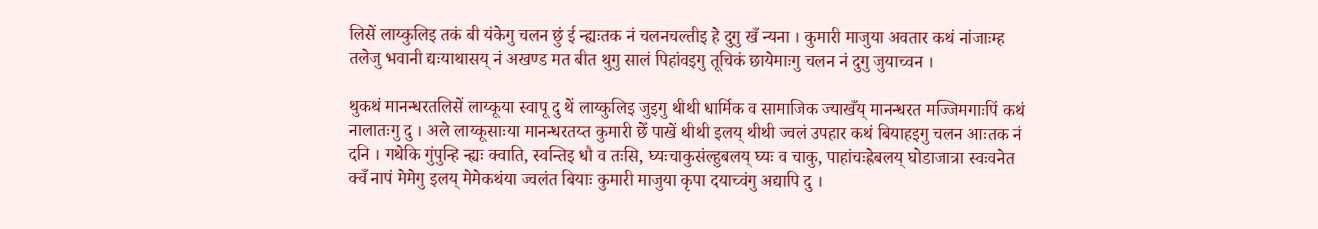लिसें लाय्कुलिइ तकं बी यंकेगु चलन छुं ई न्ह्यःतक नं चलनचल्तीइ हे दुगु खँ न्यना । कुमारी माजुया अवतार कथं नांजाःम्ह तलेजु भवानी द्यःयाथासय् नं अखण्ड मत बीत थुगु सालं पिहांवइगु तूचिकं छायेमाःगु चलन नं दुगु जुयाच्वन ।

थुकथं मानन्धरतलिसें लाय्कूया स्वापू दु थें लाय्कुलिइ जुइगु थीथी धार्मिक व सामाजिक ज्याखँय् मानन्धरत मज्जिमगाःपिं कथं नालातःगु दु । अले लाय्कूसाःया मानन्धरतय्त कुमारी छेँ पाखें थीथी इलय् थीथी ज्वलं उपहार कथं बियाहइगु चलन आःतक नं दनि । गथेकि गुंपुन्हि न्ह्यः क्वाति, स्वन्तिइ धौ व तःसि, घ्यःचाकुसंल्हुबलय् घ्यः व चाकु, पाहांचःह्रेबलय् घोडाजात्रा स्वःवनेत क्वँ नापं मेमेगु इलय् मेमेकथंया ज्वलंत बियाः कुमारी माजुया कृपा दयाच्वंगु अद्यापि दु ।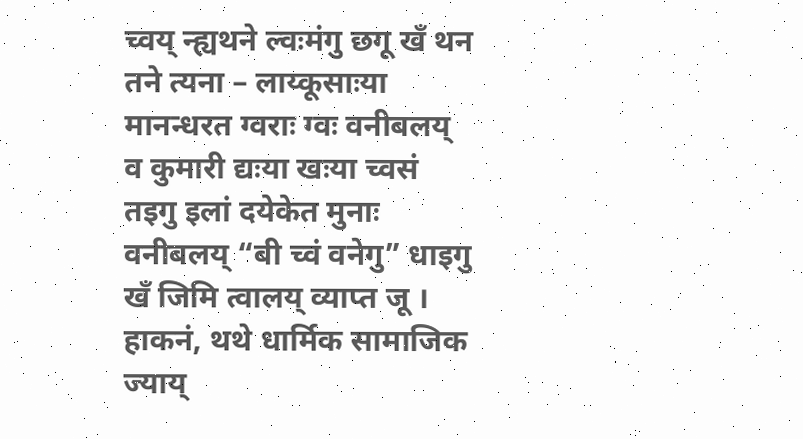च्वय् न्ह्यथने ल्वःमंगु छगू खँ थन तने त्यना – लाय्कूसाःया मानन्धरत ग्वराः ग्वः वनीबलय् व कुमारी द्यःया खःया च्वसं तइगु इलां दयेकेत मुनाः वनीबलय् “बी च्वं वनेगु” धाइगु खँ जिमि त्वालय् व्याप्त जू । हाकनं, थथे धार्मिक सामाजिक ज्याय्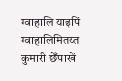ग्वाहालि याइपिं ग्वाहालिमितय्त कुमारी छेँपाखें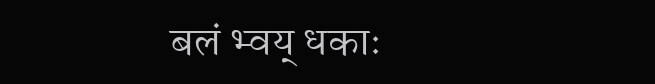बलं भ्वय् धकाः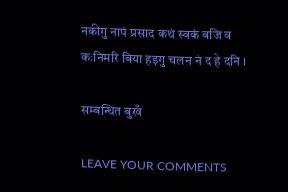नकीगु नापं प्रसाद कथं स्वकं बजि व कःनिमरि बिया हइगु चलन नं द हे दनि ।

सम्बन्धित बुखँ

LEAVE YOUR COMMENTS